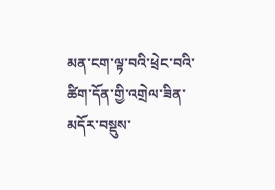མན་ངག་ལྟ་བའི་ཕྲེང་བའི་ཚིག་དོན་གྱི་འགྲེལ་ཟིན་མདོར་བསྡུས་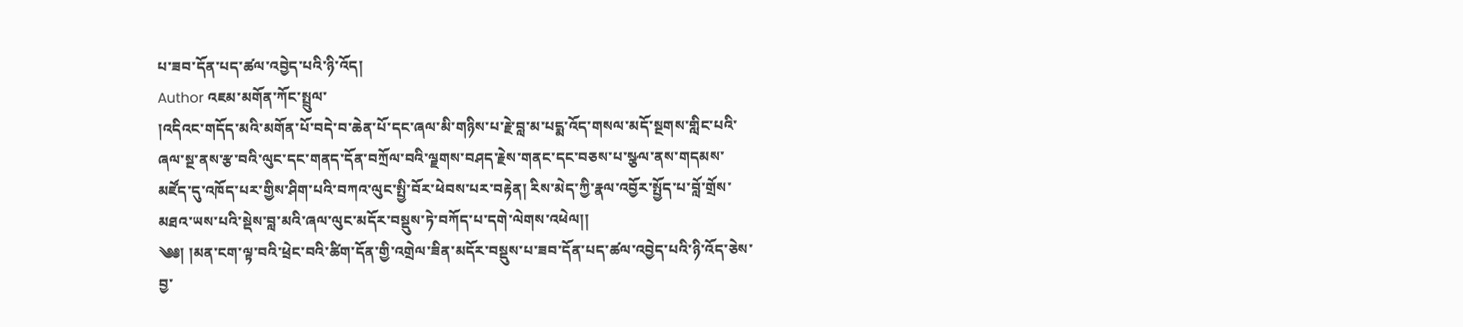པ་ཟབ་དོན་པད་ཚལ་འབྱེད་པའི་ཉི་འོད།
Author འཇམ་མགོན་ཀོང་སྤྲུལ་
།འདིའང་གདོད་མའི་མགོན་པོ་བདེ་བ་ཆེན་པོ་དང་ཞལ་མི་གཉིས་པ་རྗེ་བླ་མ་པདྨ་འོད་གསལ་མདོ་སྔགས་གླིང་པའི་ཞལ་སྔ་ནས་རྩ་བའི་ལུང་དང་གནད་དོན་བཀྲོལ་བའི་ལྗགས་བཤད་རྗེས་གནང་དང་བཅས་པ་སྩལ་ནས་གདམས་མཛོད་དུ་འཁོད་པར་གྱིས་ཤིག་པའི་བཀའ་ལུང་སྤྱི་བོར་ཕེབས་པར་བརྟེན། རིས་མེད་ཀྱི་རྣལ་འབྱོར་སྤྱོད་པ་བློ་གྲོས་མཐའ་ཡས་པའི་སྡེས་བླ་མའི་ཞལ་ལུང་མདོར་བསྡུས་ཏེ་བཀོད་པ་དགེ་ལེགས་འཕེལ།།
༄༅། །མན་ངག་ལྟ་བའི་ཕྲེང་བའི་ཚིག་དོན་གྱི་འགྲེལ་ཟིན་མདོར་བསྡུས་པ་ཟབ་དོན་པད་ཚལ་འབྱེད་པའི་ཉི་འོད་ཅེས་བྱ་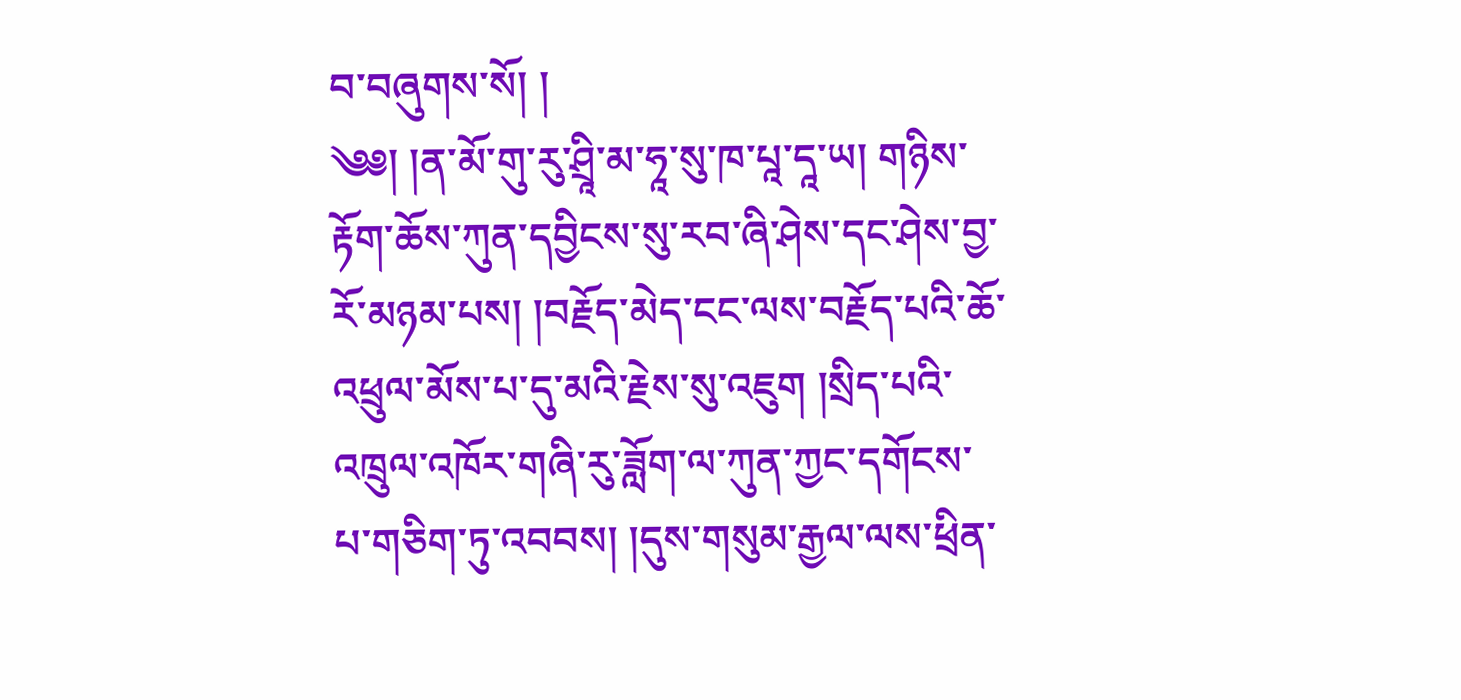བ་བཞུགས་སོ། །
༄༅། །ན་མོ་གུ་རུ་ཤྲཱི་མ་ཧཱ་སུ་ཁ་པཱ་དཱ་ཡ། གཉིས་རྟོག་ཆོས་ཀུན་དབྱིངས་སུ་རབ་ཞི་ཤེས་དང་ཤེས་བྱ་རོ་མཉམ་པས། །བརྗོད་མེད་ངང་ལས་བརྗོད་པའི་ཆོ་འཕྲུལ་མོས་པ་དུ་མའི་རྗེས་སུ་འཇུག །སྲིད་པའི་འཁྲུལ་འཁོར་གཞི་རུ་ཟློག་ལ་ཀུན་ཀྱང་དགོངས་པ་གཅིག་ཏུ་འབབས། །དུས་གསུམ་རྒྱལ་ལས་ཕྲིན་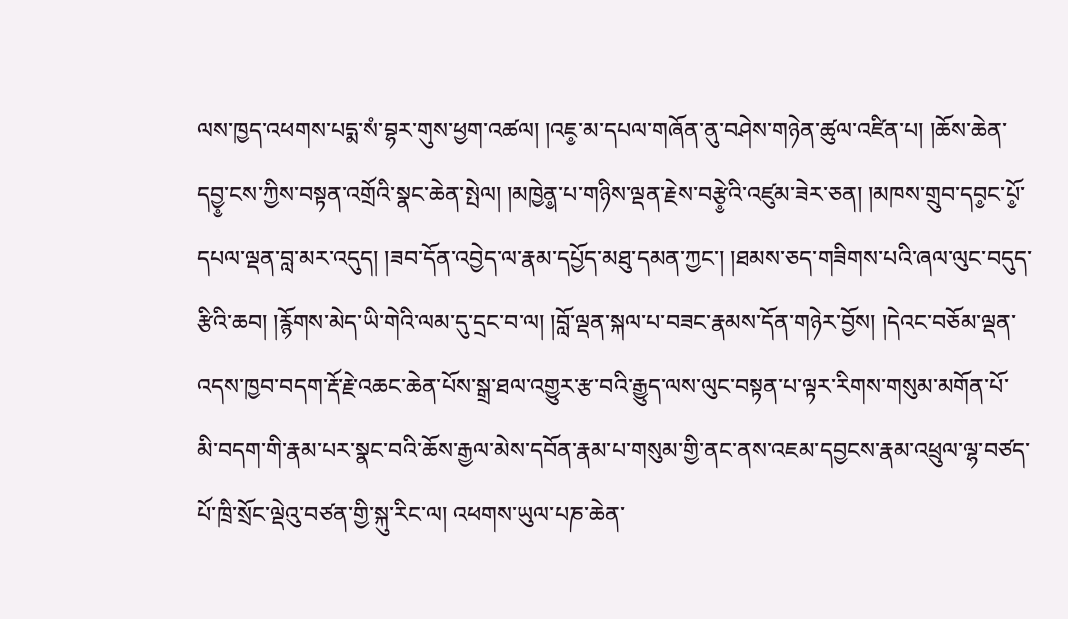ལས་ཁྱད་འཕགས་པདྨ་སཾ་བྷར་གུས་ཕྱག་འཚལ། །འཇ༵་མ་དཔལ་གཞོན་ནུ་བཤེས་གཉེན་ཚུལ་འཛིན་པ། །ཆོས་ཆེན་དབྱ༵་ངས་ཀྱིས་བསྟན་འགྲོའི་སྣང་ཆེན་སྤེལ། །མཁྱེན༵་པ་གཉིས་ལྡན་རྗེས་བརྩེ༵འི་འཛུམ་ཟེར་ཅན། །མཁས་གྲུབ་དབ༵ང་པོ༵་དཔལ་ལྡན་བླ་མར་འདུད། །ཟབ་དོན་འབྱེད་ལ་རྣམ་དཔྱོད་མཐུ་དམན་ཀྱང་། །ཐམས་ཅད་གཟིགས་པའི་ཞལ་ལུང་བདུད་རྩིའི་ཆབ། །རྙོགས་མེད་ཡི་གེའི་ལམ་དུ་དྲང་བ་ལ། །བློ་ལྡན་སྐལ་པ་བཟང་རྣམས་དོན་གཉེར་བྱོས། །དེའང་བཅོམ་ལྡན་འདས་ཁྱབ་བདག་རྡོ་རྗེ་འཆང་ཆེན་པོས་སྒྲ་ཐལ་འགྱུར་རྩ་བའི་རྒྱུད་ལས་ལུང་བསྟན་པ་ལྟར་རིགས་གསུམ་མགོན་པོ་མི་བདག་གི་རྣམ་པར་སྣང་བའི་ཆོས་རྒྱལ་མེས་དབོན་རྣམ་པ་གསུམ་གྱི་ནང་ནས་འཇམ་དབྱངས་རྣམ་འཕྲུལ་ལྷ་བཙད་པོ་ཁྲི་སྲོང་ལྡེའུ་བཙན་གྱི་སྐུ་རིང་ལ། འཕགས་ཡུལ་པཎ་ཆེན་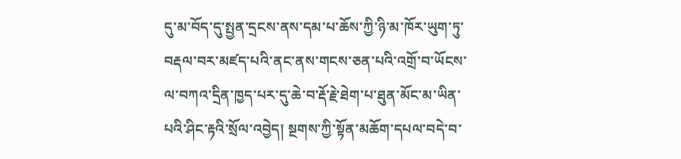དུ་མ་བོད་དུ་སྤྱན་དྲངས་ནས་དམ་པ་ཆོས་ཀྱི་ཉི་མ་ཁོར་ཡུག་ཏུ་བརྡལ་བར་མཛད་པའི་ནང་ནས་གངས་ཅན་པའི་འགྲོ་བ་ཡོངས་ལ་བཀའ་དྲིན་ཁྱད་པར་དུ་ཆེ་བ་རྡོ་རྗེ་ཐེག་པ་ཐུན་མོང་མ་ཡིན་པའི་ཤིང་རྟའི་སྲོལ་འབྱེད། སྔགས་ཀྱི་སྟོན་མཆོག་དཔལ་བདེ་བ་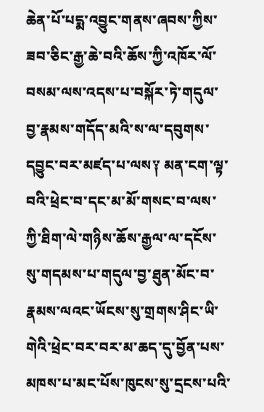ཆེན་པོ་པདྨ་འབྱུང་གནས་ཞབས་ཀྱིས་ཟབ་ཅིང་རྒྱ་ཆེ་བའི་ཆོས་ཀྱི་འཁོར་ལོ་བསམ་ལས་འདས་པ་བསྐོར་ཏེ་གདུལ་བྱ་རྣམས་གདོད་མའི་ས་ལ་དབུགས་དབྱུང་བར་མཛད་པ་ལས༑ མན་ངག་ལྟ་བའི་ཕྲེང་བ་དང་མ་མོ་གསང་བ་ལས་ཀྱི་ཐིག་ལེ་གཉིས་ཆོས་རྒྱལ་ལ་དངོས་སུ་གདམས་པ་གདུལ་བྱ་ཐུན་མོང་བ་རྣམས་ལའང་ཡོངས་སུ་གྲགས་ཤིང་ཡི་གེའི་ཕྲེང་བར་བར་མ་ཆད་དུ་བྱོན་པས་མཁས་པ་མང་པོས་ཁུངས་སུ་དྲངས་པའི་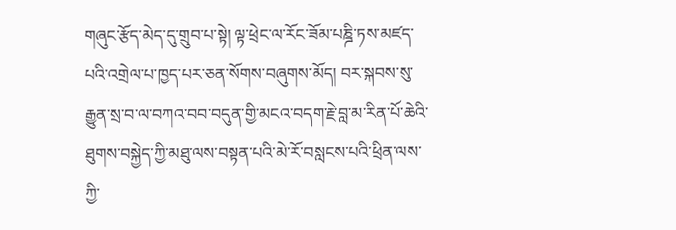གཞུང་རྩོད་མེད་དུ་གྲུབ་པ་སྟེ། ལྟ་ཕྲེང་ལ་རོང་ཟོམ་པཎྜི་ཏས་མཛད་པའི་འགྲེལ་པ་ཁྱད་པར་ཅན་སོགས་བཞུགས་མོད། བར་སྐབས་སུ་རྒྱུན་སྲ་བ་ལ་བཀའ་བབ་བདུན་གྱི་མངའ་བདག་རྗེ་བླ་མ་རིན་པོ་ཆེའི་ཐུགས་བསྐྱེད་ཀྱི་མཐུ་ལས་བསྟན་པའི་མེ་རོ་བསླངས་པའི་ཕྲིན་ལས་ཀྱི་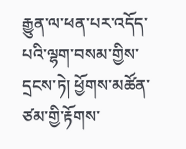རྒྱུན་ལ་ཕན་པར་འདོད་པའི་ལྷག་བསམ་གྱིས་དྲངས་ཏེ། ཕྱོགས་མཚོན་ཙམ་གྱི་རྟོགས་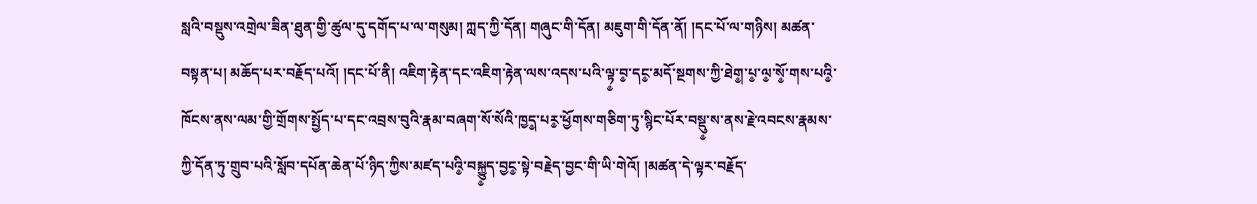སླའི་བསྡུས་འགྲེལ་ཟིན་ཐུན་གྱི་ཚུལ་དུ་དགོད་པ་ལ་གསུམ། ཀླད་ཀྱི་དོན། གཞུང་གི་དོན། མཇུག་གི་དོན་ནོ། །དང་པོ་ལ་གཉིས། མཚན་བསྟན་པ། མཆོད་པར་བརྗོད་པའོ། །དང་པོ་ནི། འཇིག་རྟེན་དང་འཇིག་རྟེན་ལས་འདས་པའི་ལྟ༵་བ༵་དང༵་མདོ་སྔགས་ཀྱི་ཐེག༵་པ༵་ལ༵་སོ༵་གས་པའི༵་ཁོངས་ནས་ལམ་གྱི་གྲོགས་སྤྱོད་པ་དང་འབྲས་བུའི་རྣམ་བཞག་སོ་སོའི་ཁྱད༵་པར༵་ཕྱོགས་གཅིག་ཏུ་སྙིང་པོར་བསྡུ༵་ས་ནས་རྗེ་འབངས་རྣམས་ཀྱི་དོན་ཏུ་གྲུབ་པའི་སློབ་དཔོན་ཆེན་པོ་ཉིད་ཀྱིས་མཛད་པའི༵་བསྐྱུ༵ད་བྱང༵་སྟེ་བརྗེད་བྱང་གི་ཡི་གེའོ། །མཚན་དེ་ལྟར་བརྗོད་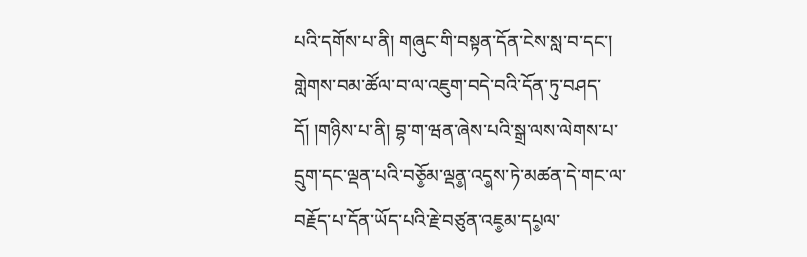པའི་དགོས་པ་ནི། གཞུང་གི་བསྟན་དོན་ངེས་སླ་བ་དང་། གླེགས་བམ་ཚོལ་བ་ལ་འཇུག་བདེ་བའི་དོན་ཏུ་བཤད་དོ། །གཉིས་པ་ནི། བྷ་ག་ཝན་ཞེས་པའི་སྒྲ་ལས་ལེགས་པ་དྲུག་དང་ལྡན་པའི་བཅོ༵མ་ལྡན༵་འད༵ས་ཏེ་མཚན་དེ་གང་ལ་བརྗོད་པ་དོན་ཡོད་པའི་རྗེ་བཙུན་འཇ༵མ་དཔ༵ལ་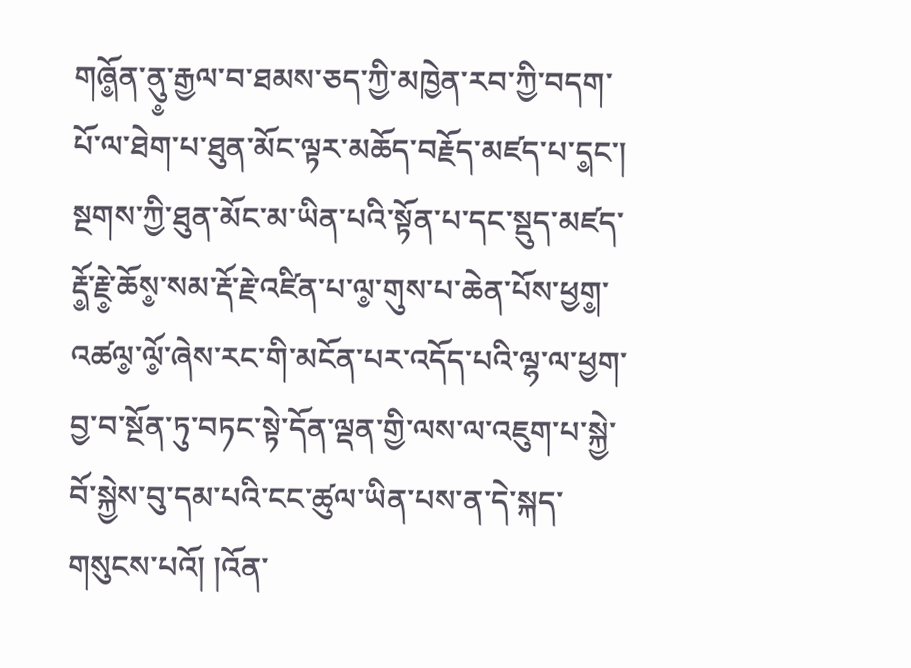གཞོ༵ན་ནུ༵་རྒྱལ་བ་ཐམས་ཅད་ཀྱི་མཁྱེན་རབ་ཀྱི་བདག་པོ་ལ་ཐེག་པ་ཐུན་མོང་ལྟར་མཆོད་བརྗོད་མཛད་པ་ད༵ང་། སྔགས་ཀྱི་ཐུན་མོང་མ་ཡིན་པའི་སྟོན་པ་དང་སྡུད་མཛད་རྡོ༵་རྗེ༵་ཆོས༵་སམ་རྡོ་རྗེ་འཛིན་པ་ལ༵་གུས་པ་ཆེན་པོས་ཕྱག༵་འཚལ༵་ལོ༵་ཞེས་རང་གི་མངོན་པར་འདོད་པའི་ལྷ་ལ་ཕྱག་བྱ་བ་སྔོན་ཏུ་བཏང་སྟེ་དོན་ལྡན་གྱི་ལས་ལ་འཇུག་པ་སྐྱེ་བོ་སྐྱེས་བུ་དམ་པའི་ངང་ཚུལ་ཡིན་པས་ན་དེ་སྐད་གསུངས་པའོ། །འོན་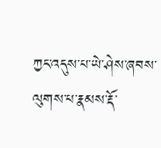ཀྱང་འདུས་པ་ཡེ་ཤེས་ཞབས་ལུགས་པ་རྣམས་རྡོ་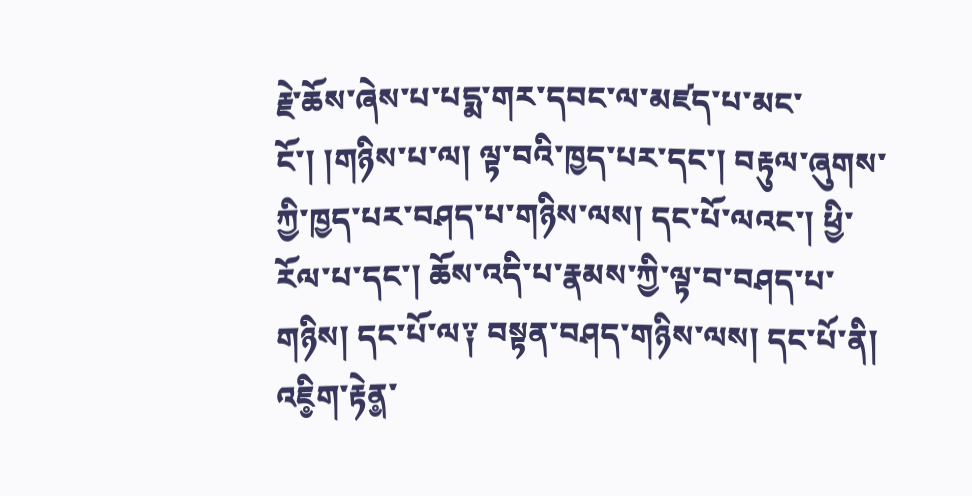རྗེ་ཆོས་ཞེས་པ་པདྨ་གར་དབང་ལ་མཛད་པ་མང་ངོ་། །གཉིས་པ་ལ། ལྟ་བའི་ཁྱད་པར་དང་། བརྟུལ་ཞུགས་ཀྱི་ཁྱད་པར་བཤད་པ་གཉིས་ལས། དང་པོ་ལའང་། ཕྱི་རོལ་པ་དང་། ཆོས་འདི་པ་རྣམས་ཀྱི་ལྟ་བ་བཤད་པ་གཉིས། དང་པོ་ལ༑ བསྟན་བཤད་གཉིས་ལས། དང་པོ་ནི། འཇི༵ག་རྟེན༵་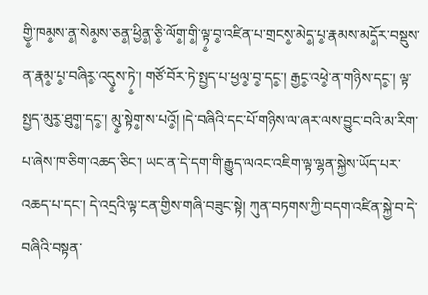གྱི༵་ཁམ༵ས་ན༵་སེམ༵ས་ཅན༵་ཕྱིན༵་ཅི༵་ལོག༵་གི༵་ལྟ༵་བ༵་འཛིན་པ་གྲངས༵་མེད༵་པ༵་རྣམས་མདོ༵ར་བསྡུས་ན་རྣམ༵་པ༵་བཞིར༵་འདུ༵ས་ཏེ༵་། གཙོ་བོར་ཏེ་སྤྱད་པ་ཕྱལ༵་བ༵་དང༵་། རྒྱང༵་འཕེ༵་ན་གཉིས་དང༵་། ལྟ་སྤྱད་མུར༵་ཐུག༵་དང༵་། མུ༵་སྟེག༵་ས་པའོ༵། །དེ་བཞིའི་དང་པོ་གཉིས་ལ་ཞར་ལས་བྱུང་བའི་མ་རིག་པ་ཞེས་ཁ་ཅིག་འཆད་ཅིང་། ཡང་ན་དེ་དག་གི་རྒྱུད་ལའང་འཇིག་ལྟ་ལྷན་སྐྱེས་ཡོད་པར་འཆད་པ་དང་། དེ་འདྲའི་ལྟ་ངན་གྱིས་གཞི་བཟུང་སྟེ། ཀུན་བཏགས་ཀྱི་བདག་འཛིན་སྐྱེ་བ་དེ་བཞིའི་བསྟན་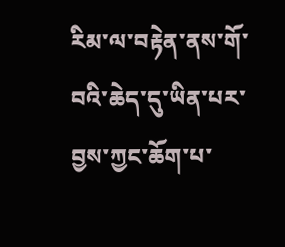རིམ་ལ་བརྟེན་ནས་གོ་བའི་ཆེད་དུ་ཡིན་པར་བྱས་ཀྱང་ཆོག་པ་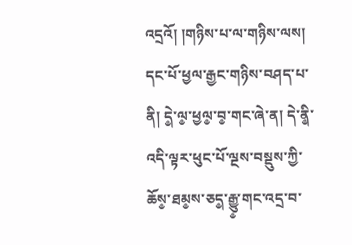འདྲའོ། །གཉིས་པ་ལ་གཉིས་ལས། དང་པོ་ཕྱལ་རྒྱང་གཉིས་བཤད་པ་ནི། དེ༵་ལ༵་ཕྱལ༵་བ༵་གང་ཞེ་ན། དེ་ནི༵་འདི་ལྟར་ཕུང་པོ་ལྔས་བསྡུས་ཀྱི་ཆོས༵་ཐམ༵ས་ཅད༵་རྒྱུ༵་གང་འདྲ་བ་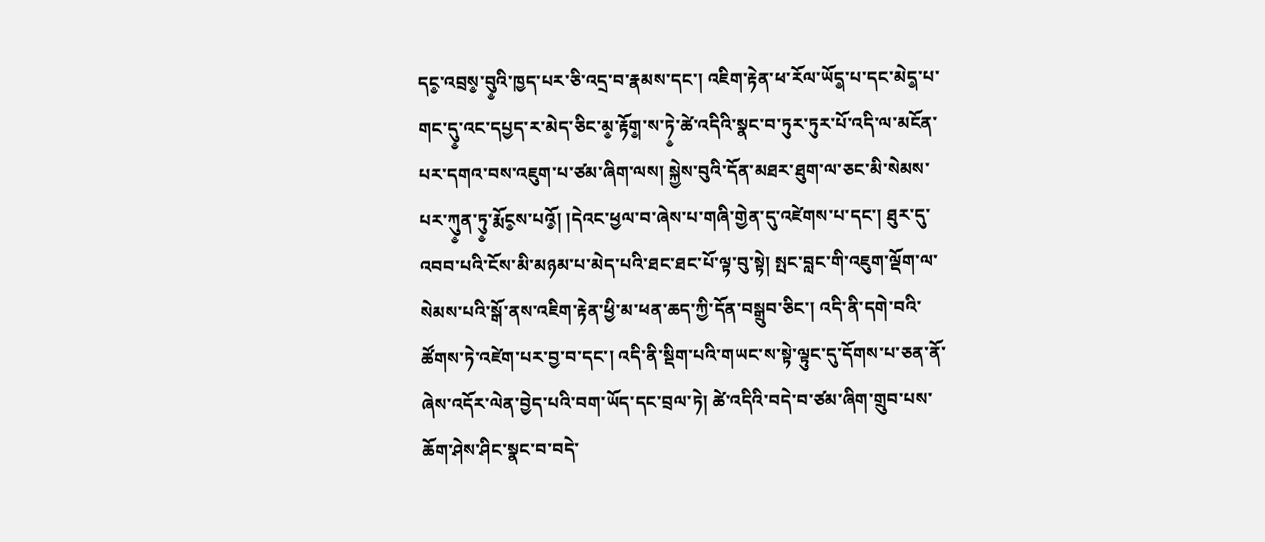དང༵་འབྲས༵་བུ༵འི་ཁྱད་པར་ཅི་འདྲ་བ་རྣམས་དང་། འཇིག་རྟེན་ཕ་རོལ་ཡོད༵་པ་དང་མེད༵་པ་གང་དུ༵་འང་དཔྱད་ར་མེད་ཅིང་མ༵་རྟོག༵་ས་ཏེ༵་ཚེ་འདིའི་སྣང་བ་ཏུར་ཏུར་པོ་འདི་ལ་མངོན་པར་དགའ་བས་འཇུག་པ་ཙམ་ཞིག་ལས། སྐྱེས་བུའི་དོན་མཐར་ཐུག་ལ་ཅང་མི་སེམས་པར་ཀུ༵ན་ཏུ༵་རྨོང༵ས་པའོ༵། །དེའང་ཕྱལ་བ་ཞེས་པ་གཞི་གྱེན་དུ་འཛེགས་པ་དང་། ཐུར་དུ་འབབ་པའི་ངོས་མི་མཉམ་པ་མེད་པའི་ཐང་ཐང་པོ་ལྟ་བུ་སྟེ། སྤང་བླང་གི་འཇུག་ལྡོག་ལ་སེམས་པའི་སྒོ་ནས་འཇིག་རྟེན་ཕྱི་མ་ཕན་ཆད་ཀྱི་དོན་བསྒྲུབ་ཅིང་། འདི་ནི་དགེ་བའི་ཚོགས་ཏེ་འཛེག་པར་བྱ་བ་དང་། འདི་ནི་སྡིག་པའི་གཡང་ས་སྟེ་ལྟུང་དུ་དོགས་པ་ཅན་ནོ་ཞེས་འདོར་ལེན་བྱེད་པའི་བག་ཡོད་དང་བྲལ་ཏེ། ཚེ་འདིའི་བདེ་བ་ཙམ་ཞིག་གྲུབ་པས་ཆོག་ཤེས་ཤིང་སྣང་བ་བདེ་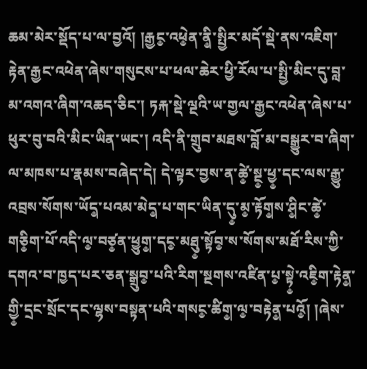ཆམ་མེར་སྡོད་པ་ལ་བྱའོ། །རྒྱང༵་འཕེ༵ན་ནི༵་སྤྱིར་མདོ་སྡེ་ནས་འཇིག་རྟེན་རྒྱང་འཕེན་ཞེས་གསུངས་པ་ཕལ་ཆེར་ཕྱི་རོལ་པ་སྤྱི་མིང་དུ་བླ་མ་འགའ་ཞིག་འཆད་ཅིང་། ཏརྐ་སྡེ་ལྔའི་ཡ་གྱལ་རྒྱང་འཕེན་ཞེས་པ་ཕུར་བུ་བའི་མིང་ཡིན་ཡང་། འདི་ནི་གྲུབ་མཐས་བློ་མ་བསྒྱུར་བ་ཞིག་ལ་མཁས་པ་རྣམས་བཞེད་དེ། དེ་ལྟར་བྱས་ན་ཚེ༵་སྔ༵་ཕྱ༵་དང་ལས་རྒྱུ་འབྲས་སོགས་ཡོད༵་པའམ་མེད༵་པ་གང་ཡིན་དུ༵་མ༵་རྟོག༵ས་ཤི༵ང་ཚེ༵་གཅི༵ག་པོ་འདི་ལ༵་བཙ༵ན་ཕྱུག༵་དང༵་མཐུ༵་སྟོབ༵་ས་སོགས་མཐོ་རིས་ཀྱི་དགའ་བ་ཁྱད་པར་ཅན་སྒྲུབ༵་པའི་རིག་སྔགས་འཛིན་པ༵་སྟེ༵་འཇི༵ག་རྟེན༵་གྱི༵་དྲང་སྲོང་དང་ལྷས་བསྟན་པའི་གསང༵་ཚིག༵་ལ༵་བརྟེན༵་པའོ༵། །ཞེས་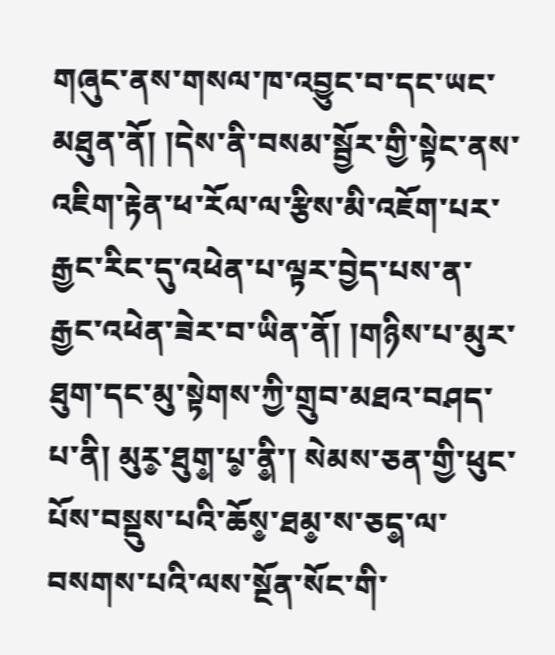གཞུང་ནས་གསལ་ཁ་འབྱུང་བ་དང་ཡང་མཐུན་ནོ། །དེས་ནི་བསམ་སྦྱོར་གྱི་སྟེང་ནས་འཇིག་རྟེན་ཕ་རོལ་ལ་རྩིས་མི་འཇོག་པར་རྒྱང་རིང་དུ་འཕེན་པ་ལྟར་བྱེད་པས་ན་རྒྱང་འཕེན་ཟེར་བ་ཡིན་ནོ། །གཉིས་པ་མུར་ཐུག་དང་མུ་སྟེགས་ཀྱི་གྲུབ་མཐའ་བཤད་པ་ནི། མུར༵་ཐུག༵་པ༵་ནི༵་། སེམས་ཅན་གྱི་ཕུང་པོས་བསྡུས་པའི་ཆོས༵་ཐམ༵་ས་ཅད༵་ལ་བསགས་པའི་ལས་སྔོན་སོང་གི་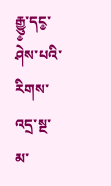རྒྱུ༵་དང༵་ཤེས་པའི་རིགས་འདྲ་སྔ་མ་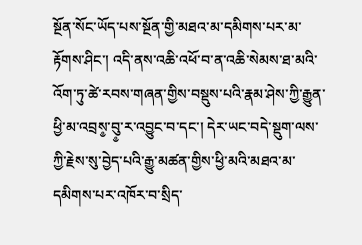སྔོན་སོང་ཡོད་པས་སྔོན་གྱི་མཐའ་མ་དམིགས་པར་མ་རྟོགས་ཤིང་། འདི་ནས་འཆི་འཕོ་བ་ན་འཆི་སེམས་ཐ་མའི་འོག་ཏུ་ཚེ་རབས་གཞན་གྱིས་བསྡུས་པའི་རྣམ་ཤེས་ཀྱི་རྒྱུན་ཕྱི་མ་འབྲས༵་བུ༵་ར་འབྱུང་བ་དང་། དེར་ཡང་བདེ་སྡུག་ལས་ཀྱི་རྗེས་སུ་བྱེད་པའི་རྒྱུ་མཚན་གྱིས་ཕྱི་མའི་མཐའ་མ་དམིགས་པར་འཁོར་བ་སྲིད་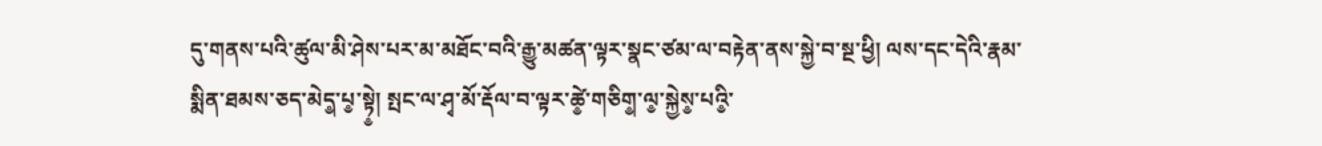དུ་གནས་པའི་ཚུལ་མི་ཤེས་པར་མ་མཐོང་བའི་རྒྱུ་མཚན་ལྟར་སྣང་ཙམ་ལ་བརྟེན་ནས་སྐྱེ་བ་སྔ་ཕྱི། ལས་དང་དེའི་རྣམ་སྨིན་ཐམས་ཅད་མེད༵་པ༵་སྟེ༵། སྤང་ལ་ཤྭ་མོ་རྡོལ་བ་ལྟར་ཚེ༵་གཅིག༵་ལ༵་སྐྱེས༵་པའི༵་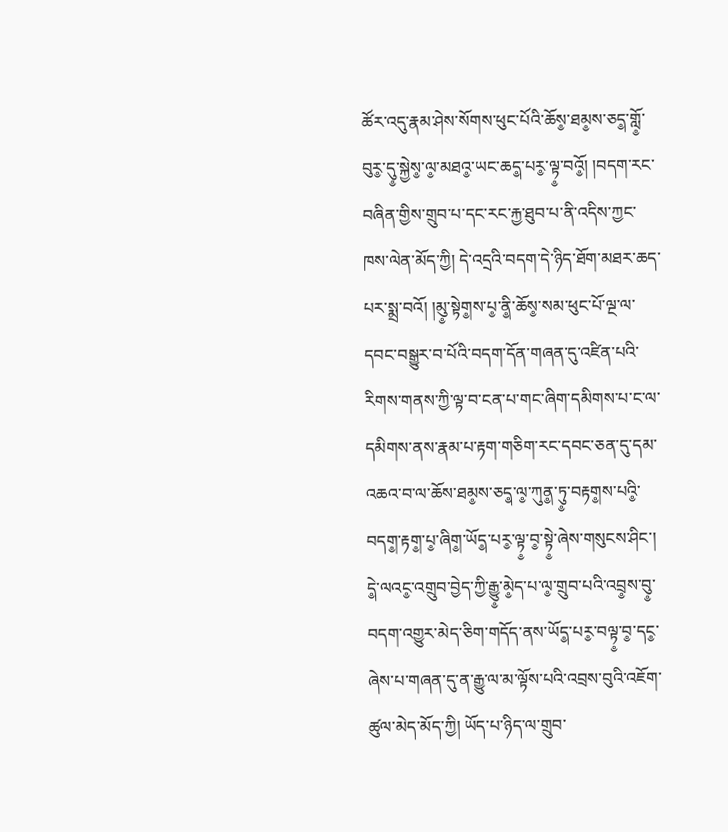ཚོར་འདུ་རྣམ་ཤེས་སོགས་ཕུང་པོའི་ཆོས༵་ཐམ༵ས་ཅད༵་གློ༵་བུར༵་དུ༵་སྐྱེས༵་ལ༵་མཐའ༵་ཡང་ཆད༵་པར༵་ལྟ༵་བའོ༵། །བདག་རང་བཞིན་གྱིས་གྲུབ་པ་དང་རང་རྐྱ་ཐུབ་པ་ནི་འདིས་ཀྱང་ཁས་ལེན་མོད་ཀྱི། དེ་འདྲའི་བདག་དེ་ཉིད་ཐོག་མཐར་ཆད་པར་སྨྲ་བའོ། །མུ༵་སྟེག༵ས་པ༵་ནི༵་ཆོས༵་སམ་ཕུང་པོ་ལྔ་ལ་དབང་བསྒྱུར་བ་པོའི་བདག་དོན་གཞན་དུ་འཛིན་པའི་རིགས་གནས་ཀྱི་ལྟ་བ་ངན་པ་གང་ཞིག་དམིགས་པ་ང་ལ་དམིགས་ནས་རྣམ་པ་རྟག་གཅིག་རང་དབང་ཅན་དུ་དམ་འཆའ་བ་ལ་ཆོས་ཐམ༵ས་ཅད༵་ལ༵་ཀུན༵་ཏུ༵་བརྟག༵ས་པའི༵་བདག༵་རྟག༵་པ༵་ཞིག༵་ཡོད༵་པར༵་ལྟ༵་བ༵་སྟེ༵་ཞེས་གསུངས་ཤིང་། དེ༵་ལའང༵་འགྲུབ་བྱེད་ཀྱི་རྒྱུ༵་མེ༵ད་པ་ལ༵་གྲུབ་པའི་འབྲ༵ས་བུ༵་བདག་འགྱུར་མེད་ཅིག་གདོད་ནས་ཡོད༵་པར༵་བལྟ༵་བ༵་དང༵་ཞེས་པ་གཞན་དུ་ན་རྒྱུ་ལ་མ་ལྟོས་པའི་འབྲས་བུའི་འཇོག་ཚུལ་མེད་མོད་ཀྱི། ཡོད་པ་ཉིད་ལ་གྲུབ་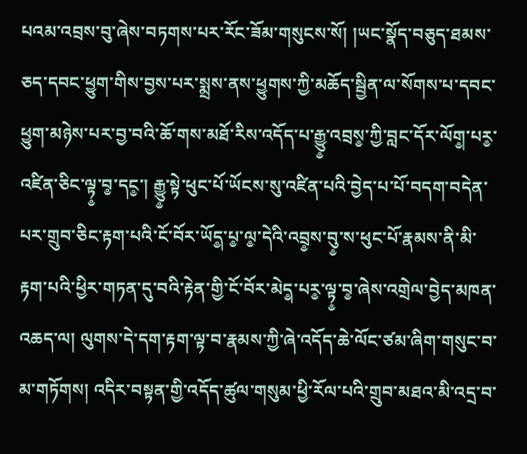པའམ་འབྲས་བུ་ཞེས་བཏགས་པར་རོང་ཟོམ་གསུངས་སོ། །ཡང་སྣོད་བཅུད་ཐམས་ཅད་དབང་ཕྱུག་གིས་བྱས་པར་སྨྲས་ནས་ཕྱུགས་ཀྱི་མཆོད་སྦྱིན་ལ་སོགས་པ་དབང་ཕྱུག་མཉེས་པར་བྱ་བའི་ཆོ་གས་མཐོ་རིས་འདོད་པ་རྒྱུ༵་འབྲས༵་ཀྱི་བླང་དོར་ལོག༵་པར༵་འཛིན་ཅིང་ལྟ༵་བ༵་དང༵་། རྒྱུ༵་སྟེ་ཕུང་པོ་ཡོངས་སུ་འཛིན་པའི་བྱེད་པ་པོ་བདག་བདེན་པར་གྲུབ་ཅིང་རྟག་པའི་ངོ་བོར་ཡོད༵་པ༵་ལ༵་དེའི་འབྲ༵ས་བུ༵་ས་ཕུང་པོ་རྣམས་ནི་མི་རྟག་པའི་ཕྱིར་གཏན་དུ་བའི་རྟེན་གྱི་ངོ་བོར་མེད༵་པར༵་ལྟ༵་བ༵་ཞེས་འགྲེལ་བྱེད་མཁན་འཆད་ལ། ལུགས་དེ་དག་རྟག་ལྟ་བ་རྣམས་ཀྱི་ཞེ་འདོད་ཆེ་ལོང་ཙམ་ཞིག་གསུང་བ་མ་གཏོགས། འདིར་བསྟན་གྱི་འདོད་ཚུལ་གསུམ་ཕྱི་རོལ་པའི་གྲུབ་མཐའ་མི་འདྲ་བ་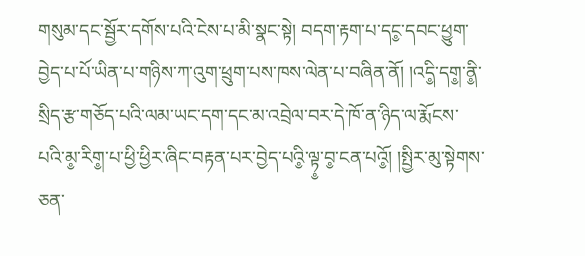གསུམ་དང་སྦྱོར་དགོས་པའི་ངེས་པ་མི་སྣང་སྟེ། བདག་རྟག་པ་དང༵་དབང་ཕྱུག་བྱེད་པ་པོ་ཡིན་པ་གཉིས་ཀ་འུག་ཕྲུག་པས་ཁས་ལེན་པ་བཞིན་ནོ། །འདི༵་དག༵་ནི༵་སྲིད་རྩ་གཅོད་པའི་ལམ་ཡང་དག་དང་མ་འབྲེལ་བར་དེ་ཁོ་ན་ཉིད་ལ་རྨོངས་པའི་མ༵་རིག༵་པ་ཕྱི་ཕྱིར་ཞིང་བརྟན་པར་བྱེད་པའི༵་ལྟ༵་བ༵་ངན་པའོ༵། །སྤྱིར་མུ་སྟེགས་ཅན་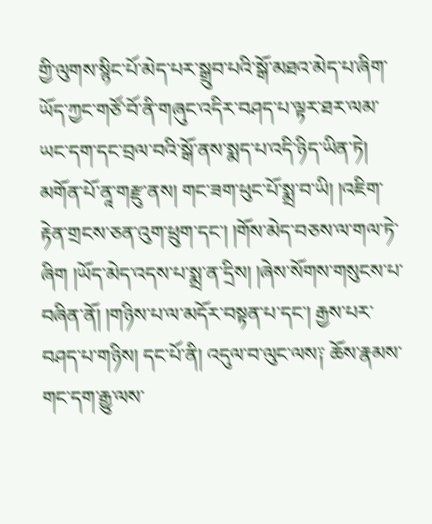གྱི་ལུགས་སྙིང་པོ་མེད་པར་སྒྲུབ་པའི་སྒོ་མཐའ་མེད་པ་ཞིག་ཡོད་ཀྱང་གཙོ་བོ་ནི་གཞུང་འདིར་བཤད་པ་ལྟར་ཐར་ལམ་ཡང་དག་དང་བྲལ་བའི་སྒོ་ནས་སྨད་པ་འདི་ཉིད་ཡིན་ཏེ། མགོན་པོ་ནཱ་གརྫུ་ནས། གང་ཟག་ཕུང་པོ་སྨྲ་བ་ཡི། །འཇིག་རྟེན་གྲངས་ཅན་འུག་ཕྲུག་དང་། །གོས་མེད་བཅས་ལ་གལ་ཏེ་ཞིག །ཡོད་མེད་འདས་པ་སྨྲ་ན་དྲིས། །ཞེས་སོགས་གསུངས་པ་བཞིན་ནོ། །གཉིས་པ་ལ་མདོར་བསྟན་པ་དང་། རྒྱས་པར་བཤད་པ་གཉིས། དང་པོ་ནི། འདུལ་བ་ལུང་ལས༑ ཆོས་རྣམས་གང་དག་རྒྱུ་ལས་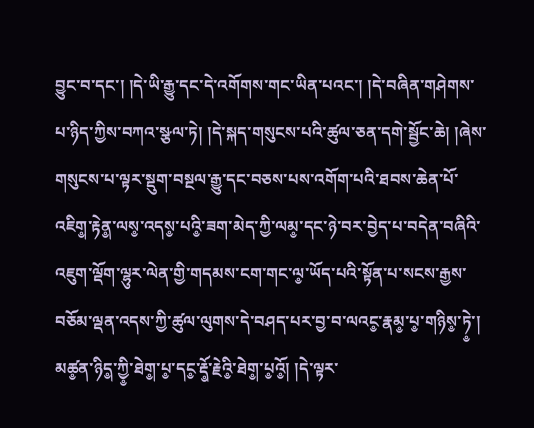བྱུང་བ་དང་། །དེ་ཡི་རྒྱུ་དང་དེ་འགོགས་གང་ཡིན་པའང་། །དེ་བཞིན་གཤེགས་པ་ཉིད་ཀྱིས་བཀའ་སྩལ་ཏེ། །དེ་སྐད་གསུངས་པའི་ཚུལ་ཅན་དགེ་སྦྱོང་ཆེ། །ཞེས་གསུངས་པ་ལྟར་སྡུག་བསྔལ་རྒྱུ་དང་བཅས་པས་འགོག་པའི་ཐབས་ཆེན་པོ་འཇིག༵་རྟེན༵་ལས༵་འདས༵་པའི༵་ཟག་མེད་ཀྱི་ལམ༵་དང་ཉེ་བར་བྱེད་པ་བདེན་བཞིའི་འཇུག་ལྡོག་ལྷུར་ལེན་གྱི་གདམས་ངག་གང་ལ༵་ཡོད་པའི་སྟོན་པ་སངས་རྒྱས་བཅོམ་ལྡན་འདས་ཀྱི་ཚུལ་ལུགས་དེ་བཤད་པར་བྱ་བ་ལའང༵་རྣམ༵་པ༵་གཉིས༵་ཏེ༵་། མཚ༵ན་ཉིད༵་ཀྱི༵་ཐེག༵་པ༵་དང༵་རྡོ༵་རྗེའི༵་ཐེག༵་པ༵འོ༵། །དེ་ལྟར་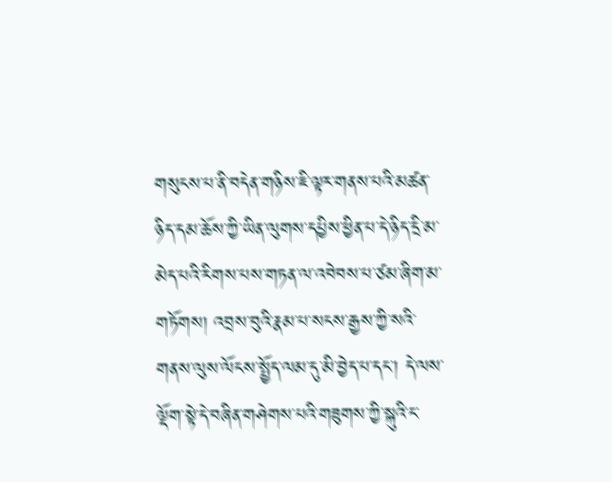གསུངས་པ་ནི་བདེན་གཉིས་ཇི་ལྟར་གནས་པའི་མཚན་ཉིད་དམ་ཆོས་ཀྱི་ཡིན་ལུགས་དཔྱིས་ཕྱིན་པ་དེ་ཉིད་དྲི་མ་མེད་པའི་རིགས་པས་གཏན་ལ་འབེབས་པ་ཙམ་ཞིག་མ་གཏོགས། འབྲས་བུའི་རྣམ་པ་སངས་རྒྱས་ཀྱི་སའི་གནས་ལུས་ལོངས་སྤྱོད་ལམ་དུ་མི་བྱེད་པ་དང་། དེ་ལས་ལྡོག་སྟེ་དེ་བཞིན་གཤེགས་པའི་གཟུགས་ཀྱི་སྐུའི་ང་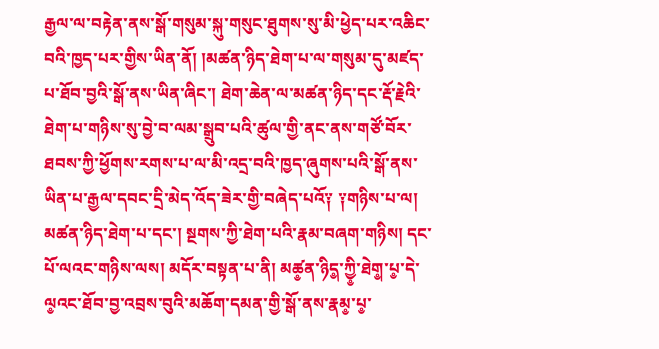རྒྱལ་ལ་བརྟེན་ནས་སྒོ་གསུམ་སྐུ་གསུང་ཐུགས་སུ་མི་ཕྱེད་པར་འཆིང་བའི་ཁྱད་པར་གྱིས་ཡིན་ནོ། །མཚན་ཉིད་ཐེག་པ་ལ་གསུམ་དུ་མཛད་པ་ཐོབ་བྱའི་སྒོ་ནས་ཡིན་ཞིང་། ཐེག་ཆེན་ལ་མཚན་ཉིད་དང་རྡོ་རྗེའི་ཐེག་པ་གཉིས་སུ་བྱེ་བ་ལམ་སྒྲུབ་པའི་ཚུལ་གྱི་ནང་ནས་གཙོ་བོར་ཐབས་ཀྱི་ཕྱོགས་རགས་པ་ལ་མི་འདྲ་བའི་ཁྱད་ཞུགས་པའི་སྒོ་ནས་ཡིན་པ་རྒྱལ་དབང་དྲི་མེད་འོད་ཟེར་གྱི་བཞེད་པའོ༑ ༑གཉིས་པ་ལ། མཚན་ཉིད་ཐེག་པ་དང་། སྔགས་ཀྱི་ཐེག་པའི་རྣམ་བཞག་གཉིས། དང་པོ་ལའང་གཉིས་ལས། མདོར་བསྟན་པ་ནི། མཚ༵ན་ཉིད༵་ཀྱི༵་ཐེག༵་པ༵་དེ་ལ༵འང་ཐོབ་བྱ་འབྲས་བུའི་མཆོག་དམན་གྱི་སྒོ་ནས་རྣམ༵་པ༵་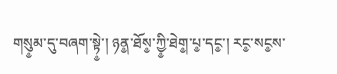གསུ༵མ་དུ་བཞག་སྟེ༵་། ཉན༵་ཐོས༵་ཀྱི༵་ཐེག༵་པ༵་དང༵་། རང༵་སང༵ས་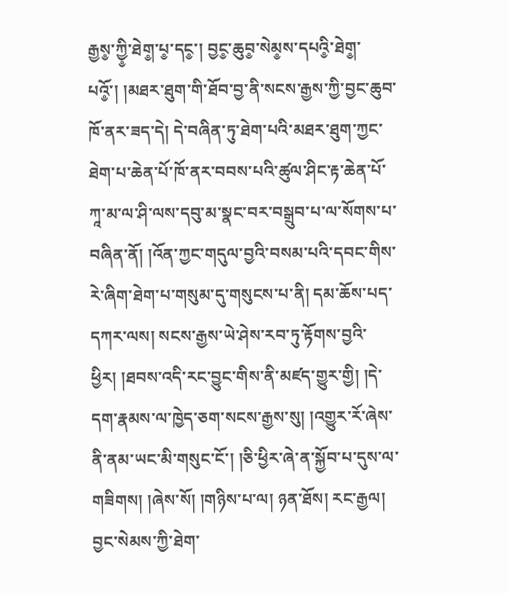རྒྱས༵་ཀྱི༵་ཐེག༵་པ༵་དང༵་། བྱང༵་ཆུབ༵་སེམ༵ས་དཔའི༵་ཐེག༵་པའོ༵་། །མཐར་ཐུག་གི་ཐོབ་བྱ་ནི་སངས་རྒྱས་ཀྱི་བྱང་ཆུབ་ཁོ་ནར་ཟད་དེ། དེ་བཞིན་ཏུ་ཐེག་པའི་མཐར་ཐུག་ཀྱང་ཐེག་པ་ཆེན་པོ་ཁོ་ནར་བབས་པའི་ཚུལ་ཤིང་རྟ་ཆེན་པོ་ཀཱ་མ་ལ་ཤི་ལས་དབུ་མ་སྣང་བར་བསྒྲུབ་པ་ལ་སོགས་པ་བཞིན་ནོ། །འོན་ཀྱང་གདུལ་བྱའི་བསམ་པའི་དབང་གིས་རེ་ཞིག་ཐེག་པ་གསུམ་དུ་གསུངས་པ་ནི། དམ་ཆོས་པད་དཀར་ལས། སངས་རྒྱས་ཡེ་ཤེས་རབ་ཏུ་རྟོགས་བྱའི་ཕྱིར། །ཐབས་འདི་རང་བྱུང་གིས་ནི་མཛད་གྱུར་གྱི། །དེ་དག་རྣམས་ལ་ཁྱེད་ཅག་སངས་རྒྱས་སུ། །འགྱུར་རོ་ཞེས་ནི་ནམ་ཡང་མི་གསུང་ངོ་། །ཅི་ཕྱིར་ཞེ་ན་སྐྱོབ་པ་དུས་ལ་གཟིགས། །ཞེས་སོ། །གཉིས་པ་ལ། ཉན་ཐོས། རང་རྒྱལ། བྱང་སེམས་ཀྱི་ཐེག་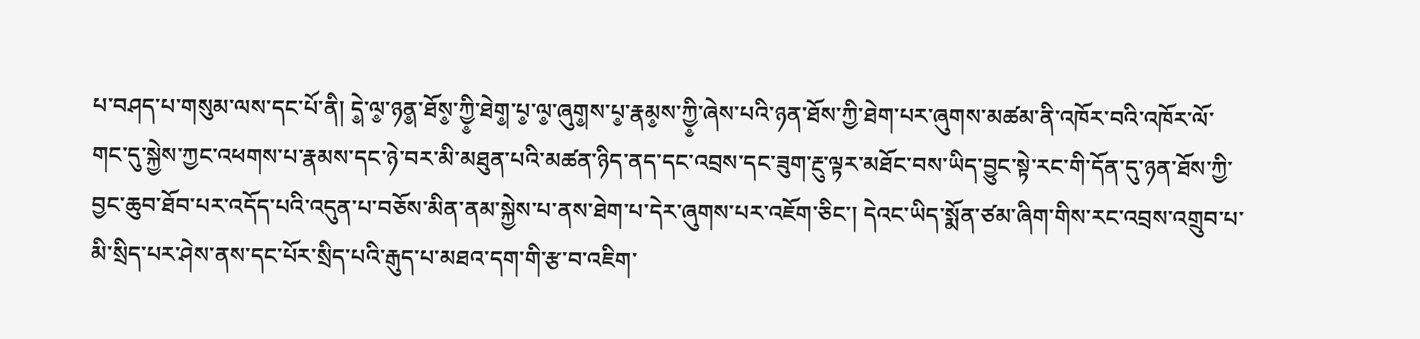པ་བཤད་པ་གསུམ་ལས་དང་པོ་ནི། དེ༵་ལ༵་ཉན༵་ཐོས༵་ཀྱི༵་ཐེག༵་པ༵་ལ༵་ཞུག༵ས་པ༵་རྣམ༵ས་ཀྱི༵་ཞེས་པའི་ཉན་ཐོས་ཀྱི་ཐེག་པར་ཞུགས་མཚམ་ནི་འཁོར་བའི་འཁོར་ལོ་གང་དུ་སྐྱེས་ཀྱང་འཕགས་པ་རྣམས་དང་ཉེ་བར་མི་མཐུན་པའི་མཚན་ཉིད་ནད་དང་འབྲས་དང་ཟུག་རྔུ་ལྟར་མཐོང་བས་ཡིད་བྱུང་སྟེ་རང་གི་དོན་དུ་ཉན་ཐོས་ཀྱི་བྱང་ཆུབ་ཐོབ་པར་འདོད་པའི་འདུན་པ་བཅོས་མིན་ནམ་སྐྱེས་པ་ནས་ཐེག་པ་དེར་ཞུགས་པར་འཇོག་ཅིང་། དེའང་ཡིད་སྨོན་ཙམ་ཞིག་གིས་རང་འབྲས་འགྲུབ་པ་མི་སྲིད་པར་ཤེས་ནས་དང་པོར་སྲིད་པའི་རྒུད་པ་མཐའ་དག་གི་རྩ་བ་འཇིག་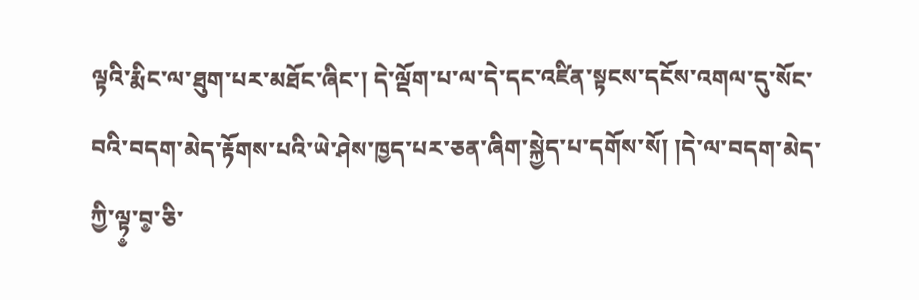ལྟའི་རྨིང་ལ་ཐུག་པར་མཐོང་ཞིང་། དེ་ལྡོག་པ་ལ་དེ་དང་འཛིན་སྟངས་དངོས་འགལ་དུ་སོང་བའི་བདག་མེད་རྟོགས་པའི་ཡེ་ཤེས་ཁྱད་པར་ཅན་ཞིག་སྐྱེད་པ་དགོས་སོ། །དེ་ལ་བདག་མེད་ཀྱི་ལྟ༵་བ༵་ཅི་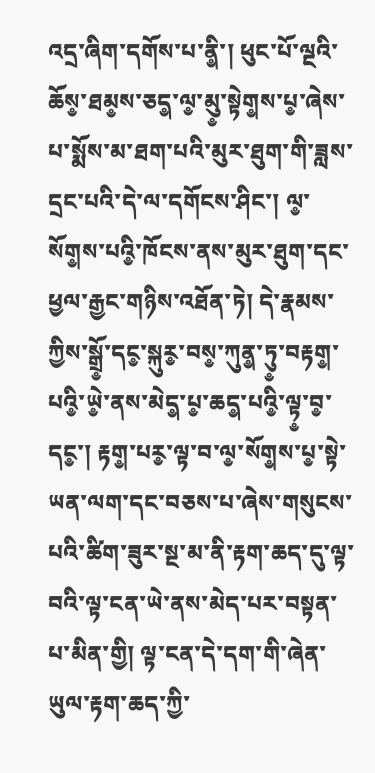འདྲ་ཞིག་དགོས་པ་ནི༵་། ཕུང་པོ་ལྔའི་ཆོས༵་ཐམ༵ས་ཅད༵་ལ༵་མུ༵་སྟེག༵ས་པ༵་ཞེས་པ་སྨོས་མ་ཐག་པའི་མུར་ཐུག་གི་ཟླས་དྲང་པའི་དེ་ལ་དགོངས་ཤིང་། ལ༵་སོག༵ས་པའི༵་ཁོངས་ནས་མུར་ཐུག་དང་ཕྱལ་རྒྱང་གཉིས་འཐོན་ཏེ། དེ་རྣམས་ཀྱིས་སྒྲོ༵་དང༵་སྐུར༵་བས༵་ཀུན༵་ཏུ༵་བརྟག༵་པའི༵་ཡེ༵་ནས་མེད༵་པ༵་ཆད༵་པའི༵་ལྟ༵་བ༵་དང༵་། རྟག༵་པར༵་ལྟ་བ་ལ༵་སོག༵ས་པ༵་སྟེ་ཡན་ལག་དང་བཅས་པ་ཞེས་གསུངས་པའི་ཚིག་ཟུར་སྔ་མ་ནི་རྟག་ཆད་དུ་ལྟ་བའི་ལྟ་ངན་ཡེ་ནས་མེད་པར་བསྟན་པ་མིན་གྱི། ལྟ་ངན་དེ་དག་གི་ཞེན་ཡུལ་རྟག་ཆད་ཀྱི་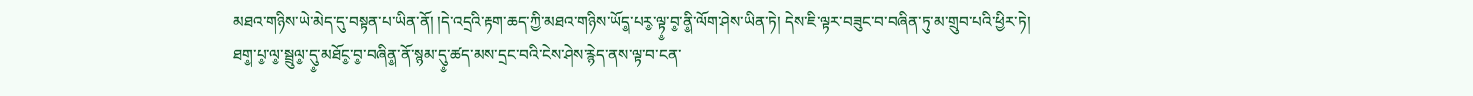མཐའ་གཉིས་ཡེ་མེད་དུ་བསྟན་པ་ཡིན་ནོ། །དེ་འདྲའི་རྟག་ཆད་ཀྱི་མཐའ་གཉིས་ཡོད༵་པར༵་ལྟ༵་བ༵་ནི༵་ལོག་ཤེས་ཡིན་ཏེ། དེས་ཇི་ལྟར་བཟུང་བ་བཞིན་ཏུ་མ་གྲུབ་པའི་ཕྱིར་ཏེ། ཐག༵་པ༵་ལ༵་སྦྲུལ༵་དུ༵་མཐོང༵་བ༵་བཞིན༵་ནོ་སྙམ་དུ༵་ཚད་མས་དྲང་བའི་ངེས་ཤེས་རྙེད་ནས་ལྟ་བ་ངན་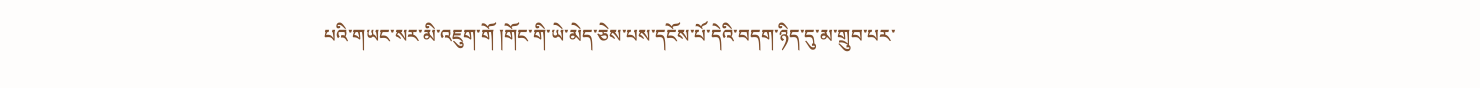པའི་གཡང་སར་མི་འཇུག་གོ །གོང་གི་ཡེ་མེད་ཅེས་པས་དངོས་པོ་དེའི་བདག་ཉིད་དུ་མ་གྲུབ་པར་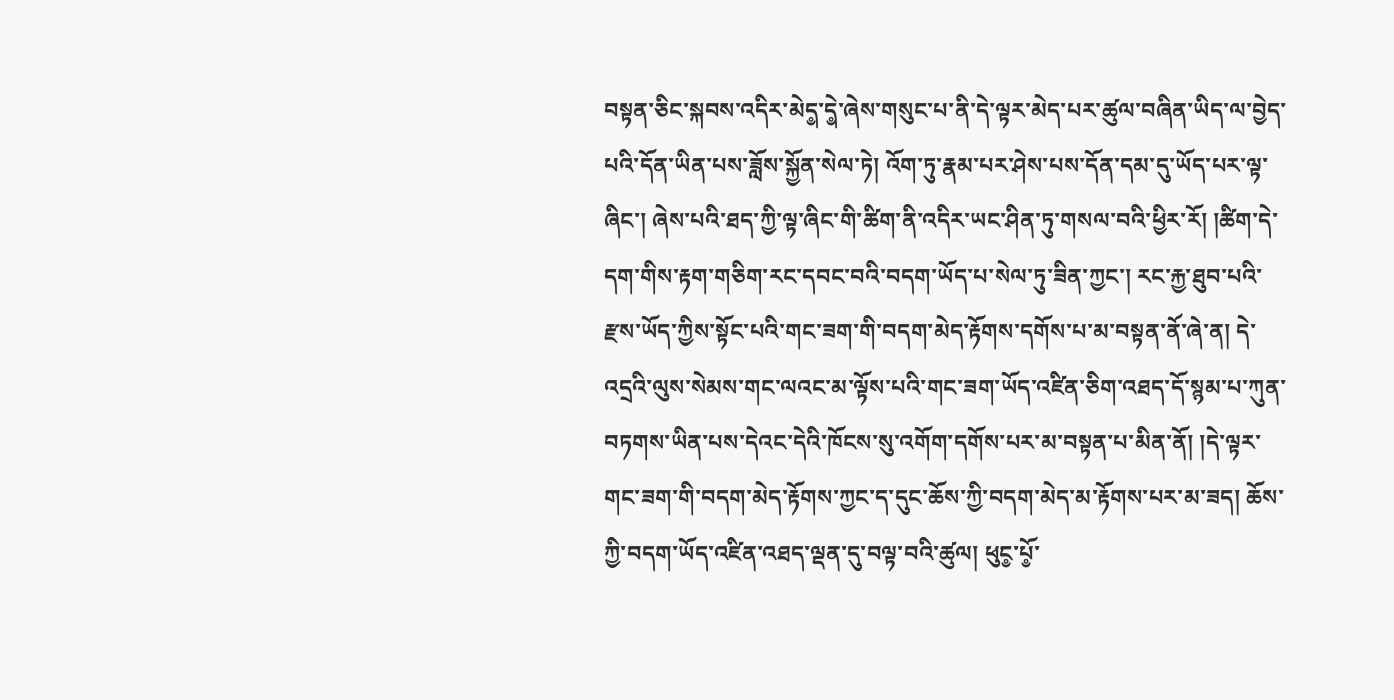བསྟན་ཅིང་སྐབས་འདིར་མེད༵་དེ༵་ཞེས་གསུང་པ་ནི་དེ་ལྟར་མེད་པར་ཚུལ་བཞིན་ཡིད་ལ་བྱེད་པའི་དོན་ཡིན་པས་ཟློས་སྐྱོན་སེལ་ཏེ། འོག་ཏུ་རྣམ་པར་ཤེས་པས་དོན་དམ་དུ་ཡོད་པར་ལྟ་ཞིང་། ཞེས་པའི་ཐད་ཀྱི་ལྟ་ཞིང་གི་ཚིག་ནི་འདིར་ཡང་ཤིན་ཏུ་གསལ་བའི་ཕྱིར་རོ། །ཚིག་དེ་དག་གིས་རྟག་གཅིག་རང་དབང་བའི་བདག་ཡོད་པ་སེལ་ཏུ་ཟིན་ཀྱང་། རང་རྐྱ་ཐུབ་པའི་རྫས་ཡོད་ཀྱིས་སྟོང་པའི་གང་ཟག་གི་བདག་མེད་རྟོགས་དགོས་པ་མ་བསྟན་ནོ་ཞེ་ན། དེ་འདྲའི་ལུས་སེམས་གང་ལའང་མ་ལྟོས་པའི་གང་ཟག་ཡོད་འཛིན་ཅིག་འཐད་དོ་སྙམ་པ་ཀུན་བཏགས་ཡིན་པས་དེའང་དེའི་ཁོངས་སུ་འགོག་དགོས་པར་མ་བསྟན་པ་མིན་ནོ། །དེ་ལྟར་གང་ཟག་གི་བདག་མེད་རྟོགས་ཀྱང་ད་དུང་ཆོས་ཀྱི་བདག་མེད་མ་རྟོགས་པར་མ་ཟད། ཆོས་ཀྱི་བདག་ཡོད་འཛིན་འཐད་ལྡན་དུ་བལྟ་བའི་ཚུལ། ཕུང༵་པོ༵་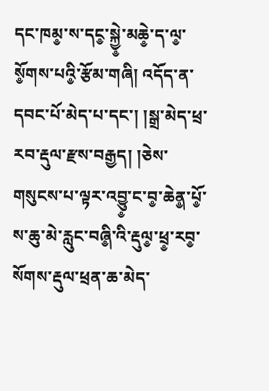དང་ཁམ༵་ས་དང༵་སྐྱེ༵་མཆེ༵་ད་ལ༵་སོ༵གས་པའི༵་རྩོམ་གཞི། འདོད་ན་དབང་པོ་མེད་པ་དང་། །སྒྲ་མེད་ཕྲ་རབ་རྡུལ་རྫས་བརྒྱད། །ཅེས་གསུངས་པ་ལྟར་འབྱུ༵་ང་བ༵་ཆེན༵་པོ༵་ས་ཆུ་མེ་རླུང་བཞི༵་འི་རྡུལ༵་ཕྲ༵་རབ༵་སོགས་རྡུལ་ཕྲན་ཆ་མེད་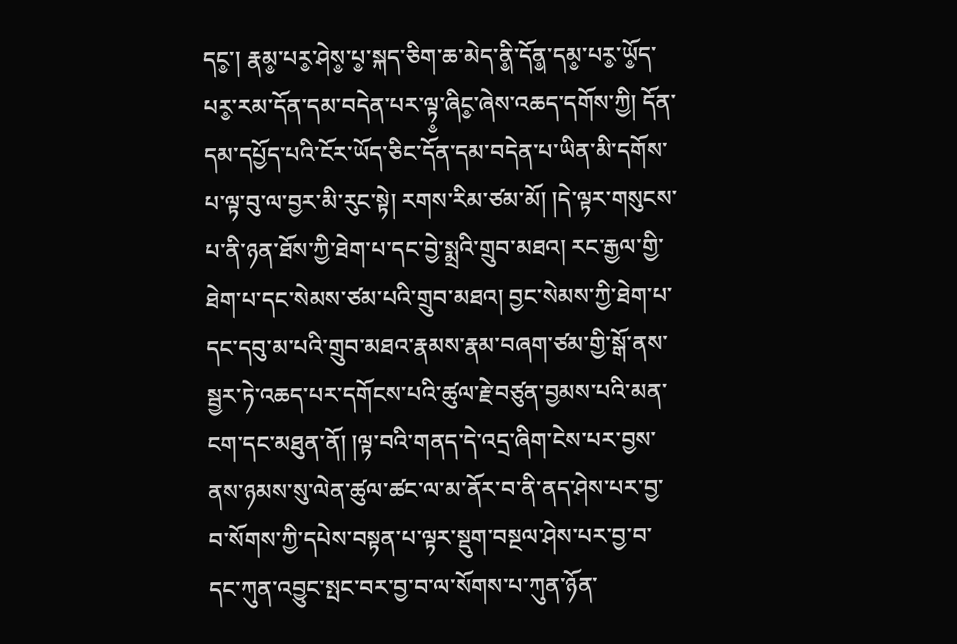དང༵་། རྣམ༵་པར༵་ཤེས༵་པ༵་སྐད་ཅིག་ཆ་མེད་ནི༵་དོན༵་དམ༵་པར༵་ཡོ༵ད་པར༵་རམ་དོན་དམ་བདེན་པར་ལྟ༵་ཞིང༵་ཞེས་འཆད་དགོས་ཀྱི། དོན་དམ་དཔྱོད་པའི་ངོར་ཡོད་ཅིང་དོན་དམ་བདེན་པ་ཡིན་མི་དགོས་པ་ལྟ་བུ་ལ་བྱར་མི་རུང་སྟེ། རགས་རིམ་ཙམ་མོ། །དེ་ལྟར་གསུངས་པ་ནི་ཉན་ཐོས་ཀྱི་ཐེག་པ་དང་བྱེ་སྨྲའི་གྲུབ་མཐའ། རང་རྒྱལ་གྱི་ཐེག་པ་དང་སེམས་ཙམ་པའི་གྲུབ་མཐའ། བྱང་སེམས་ཀྱི་ཐེག་པ་དང་དབུ་མ་པའི་གྲུབ་མཐའ་རྣམས་རྣམ་བཞག་ཙམ་གྱི་སྒོ་ནས་སྦྱར་ཏེ་འཆད་པར་དགོངས་པའི་ཚུལ་རྗེ་བཙུན་བྱམས་པའི་མན་ངག་དང་མཐུན་ནོ། །ལྟ་བའི་གནད་དེ་འདྲ་ཞིག་ངེས་པར་བྱས་ནས་ཉམས་སུ་ལེན་ཚུལ་ཚང་ལ་མ་ནོར་བ་ནི་ནད་ཤེས་པར་བྱ་བ་སོགས་ཀྱི་དཔེས་བསྟན་པ་ལྟར་སྡུག་བསྔལ་ཤེས་པར་བྱ་བ་དང་ཀུན་འབྱུང་སྤང་བར་བྱ་བ་ལ་སོགས་པ་ཀུན་ཉོན་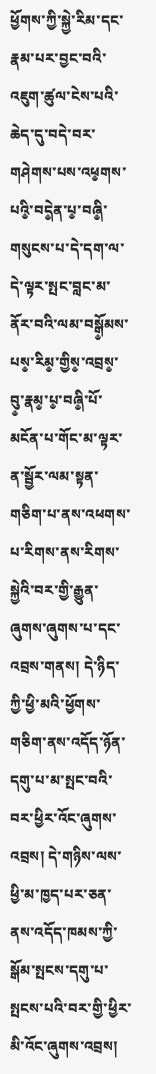ཕྱོགས་ཀྱི་སྐྱེ་རིམ་དང་རྣམ་པར་བྱང་བའི་འཇུག་ཚུལ་ངེས་པའི་ཆེད་དུ་བདེ་བར་གཤེགས་པས་འཕ༵གས་པའི༵་བདེ༵ན་པ༵་བཞི༵་གསུངས་པ་དེ་དག་ལ་དེ་ལྟར་སྤང་བླང་མ་ནོར་བའི་ལམ་བསྒོ༵མས་པས༵་རིམ༵་གྱིས༵་འབྲས༵་བུ༵་རྣམ༵་པ༵་བཞི༵་པོ་མངོན་པ་གོང་མ་ལྟར་ན་སྦྱོར་ལམ་སྟན་གཅིག་པ་ནས་འཕགས་པ་རིགས་ནས་རིགས་སྐྱེའི་བར་གྱི་རྒྱུན་ཞུགས་ཞུགས་པ་དང་འབྲས་གནས། དེ་ཉིད་ཀྱི་ཕྱི་མའི་ཕྱོགས་གཅིག་ནས་འདོད་ཉོན་དགུ་པ་མ་སྤང་བའི་བར་ཕྱིར་འོང་ཞུགས་འབྲས། དེ་གཉིས་ལས་ཕྱི་མ་ཁྱད་པར་ཅན་ནས་འདོད་ཁམས་ཀྱི་སྒོམ་སྤངས་དགུ་པ་སྤངས་པའི་བར་གྱི་ཕྱིར་མི་འོང་ཞུགས་འབྲས།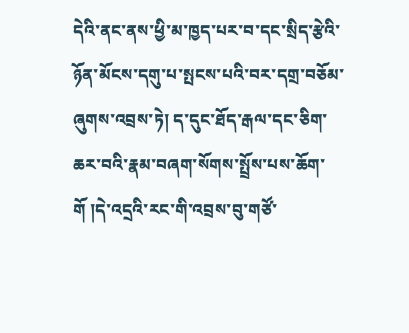དེའི་ནང་ནས་ཕྱི་མ་ཁྱད་པར་བ་དང་སྲིད་རྩེའི་ཉོན་མོངས་དགུ་པ་སྤངས་པའི་བར་དགྲ་བཅོམ་ཞུགས་འབྲས་ཏེ། ད་དུང་ཐོད་རྒལ་དང་ཅིག་ཆར་བའི་རྣམ་བཞག་སོགས་སྤྲོས་པས་ཆོག་གོ །དེ་འདྲའི་རང་གི་འབྲས་བུ་གཙོ་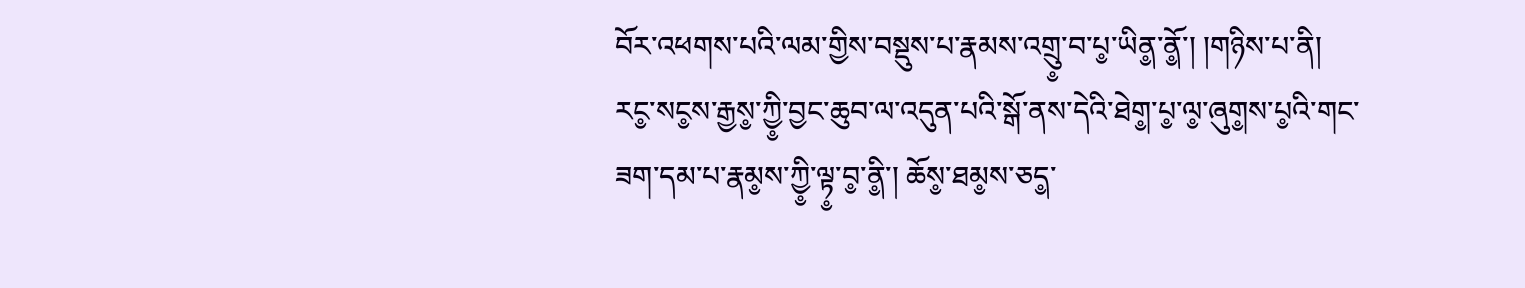བོར་འཕགས་པའི་ལམ་གྱིས་བསྡུས་པ་རྣམས་འགྲུ༵་བ་པ༵་ཡིན༵་ནོ༵་། །གཉིས་པ་ནི། རང༵་སང༵ས་རྒྱས༵་ཀྱི༵་བྱང་ཆུབ་ལ་འདུན་པའི་སྒོ་ནས་དེའི་ཐེག༵་པ༵་ལ༵་ཞུག༵ས་པ༵འི་གང་ཟག་དམ་པ་རྣམ༵ས་ཀྱི༵་ལྟ༵་བ༵་ནི༵་། ཆོས༵་ཐམ༵ས་ཅད༵་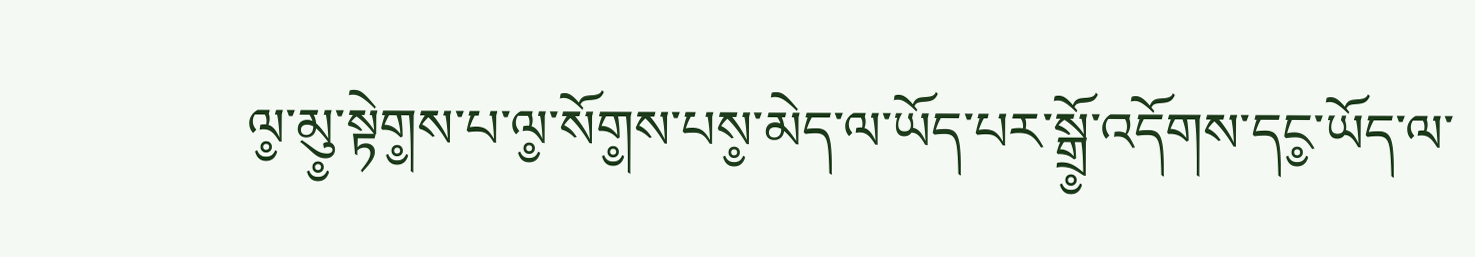ལ༵་མུ༵་སྟེག༵ས་པ་ལ༵་སོག༵ས་པས༵་མེད་ལ་ཡོད་པར་སྒྲོ༵་འདོགས་དང༵་ཡོད་ལ་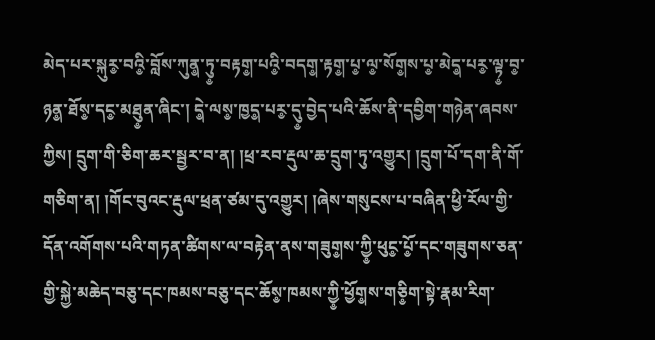མེད་པར་སྐུར༵་བའི༵་བློས་ཀུན༵་ཏུ༵་བརྟག༵་པའི༵་བདག༵་རྟག༵་པ༵་ལ༵་སོག༵ས་པ༵་མེད༵་པར༵་ལྟ༵་བ༵་ཉན༵་ཐོས༵་དང༵་མཐུ༵ན་ཞིང་། དེ༵་ལས༵་ཁྱད༵་པར༵་དུ༵་བྱེད་པའི་ཆོས་ནི་དབྱིག་གཉེན་ཞབས་ཀྱིས། དྲུག་གི་ཅིག་ཆར་སྦྱར་བ་ན། །ཕྲ་རབ་རྡུལ་ཆ་དྲུག་ཏུ་འགྱུར། །དྲུག་པོ་དག་ནི་གོ་གཅིག་ན། །གོང་བུའང་རྡུལ་ཕྲན་ཙམ་དུ་འགྱུར། །ཞེས་གསུངས་པ་བཞིན་ཕྱི་རོལ་གྱི་དོན་འགོགས་པའི་གཏན་ཚིགས་ལ་བརྟེན་ནས་གཟུག༵ས་ཀྱི༵་ཕུང༵་པོ༵་དང་གཟུགས་ཅན་གྱི་སྐྱེ་མཆེད་བཅུ་དང་ཁམས་བཅུ་དང་ཆོས༵་ཁམས་ཀྱི༵་ཕྱོག༵ས་གཅི༵ག་སྟེ་རྣམ་རིག་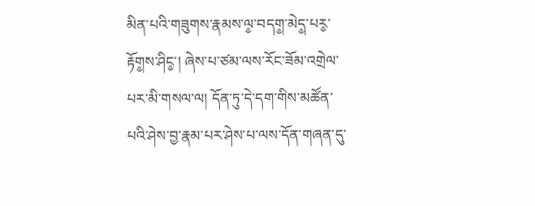མིན་པའི་གཟུགས་རྣམས་ལ༵་བདག༵་མེད༵་པར༵་རྟོག༵ས་ཤིང༵་། ཞེས་པ་ཙམ་ལས་རོང་ཟོམ་འགྲེལ་པར་མི་གསལ་ལ། དོན་ཏུ་དེ་དག་གིས་མཚོན་པའི་ཤེས་བྱ་རྣམ་པར་ཤེས་པ་ལས་དོན་གཞན་དུ་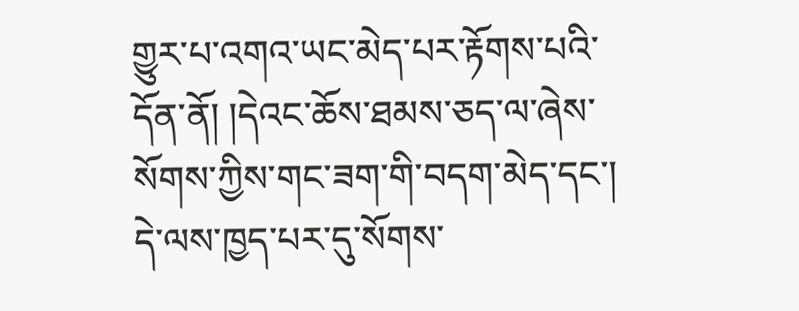གྱུར་པ་འགའ་ཡང་མེད་པར་རྟོགས་པའི་དོན་ནོ། །དེའང་ཆོས་ཐམས་ཅད་ལ་ཞེས་སོགས་ཀྱིས་གང་ཟག་གི་བདག་མེད་དང་། དེ་ལས་ཁྱད་པར་དུ་སོགས་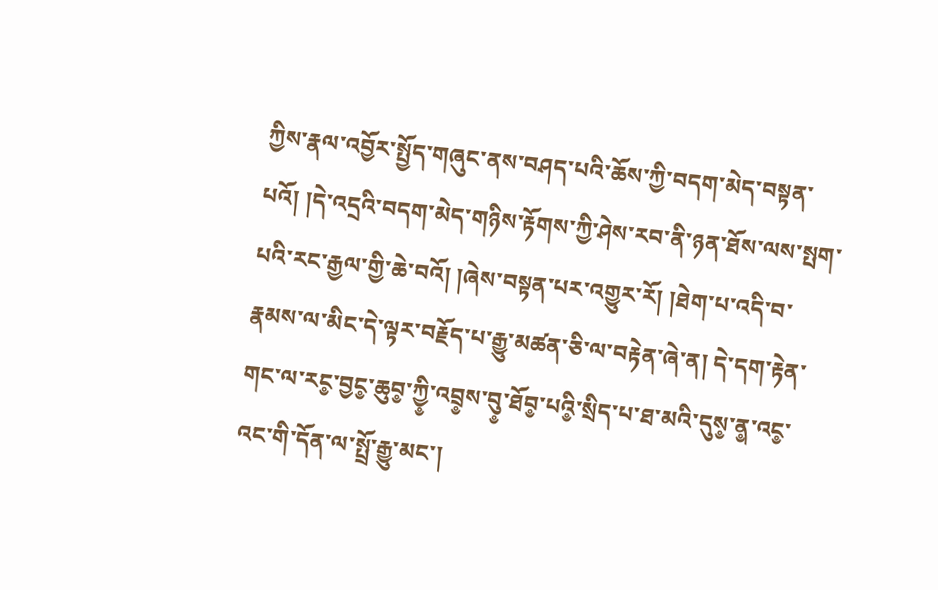ཀྱིས་རྣལ་འབྱོར་སྤྱོད་གཞུང་ནས་བཤད་པའི་ཆོས་ཀྱི་བདག་མེད་བསྟན་པའོ། །དེ་འདྲའི་བདག་མེད་གཉིས་རྟོགས་ཀྱི་ཤེས་རབ་ནི་ཉན་ཐོས་ལས་སྤག་པའི་རང་རྒྱལ་གྱི་ཆེ་བའོ། །ཞེས་བསྟན་པར་འགྱུར་རོ། །ཐེག་པ་འདི་བ་རྣམས་ལ་མིང་དེ་ལྟར་བརྗོད་པ་རྒྱུ་མཚན་ཅི་ལ་བརྟེན་ཞེ་ན། དེ་དག་རྟེན་གང་ལ་རང༵་བྱང༵་ཆུབ༵་ཀྱི༵་འབྲ༵ས་བུ༵་ཐོབ༵་པའི༵་སྲིད་པ་ཐ་མའི་དུས༵་ན༵་འང༵་འང་གི་དོན་ལ་སྤྲོ་རྒྱུ་མང་།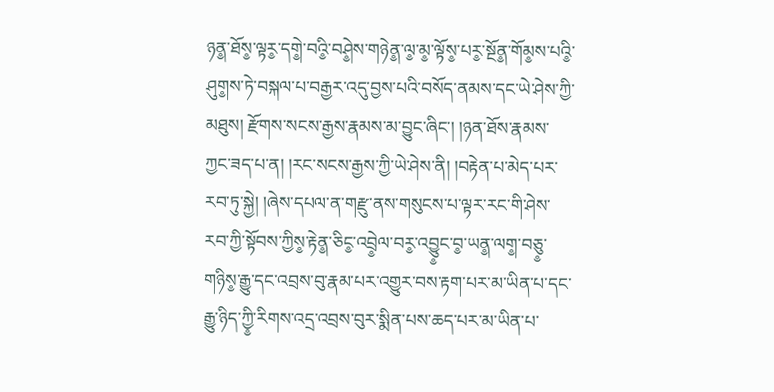ཉན༵་ཐོས༵་ལྟར༵་དགེ༵་བའི༵་བཤེ༵ས་གཉེན༵་ལ༵་མ༵་ལྟོས༵་པར༵་སྔོན༵་གོམ༵ས་པའི༵་ཤུག༵ས་ཏེ་བསྐལ་པ་བརྒྱར་འདུ་བྱས་པའི་བསོད་ནམས་དང་ཡེ་ཤེས་ཀྱི་མཐུས། རྫོགས་སངས་རྒྱས་རྣམས་མ་བྱུང་ཞིང་། །ཉན་ཐོས་རྣམས་ཀྱང་ཟད་པ་ན། །རང་སངས་རྒྱས་ཀྱི་ཡེ་ཤེས་ནི། །བརྟེན་པ་མེད་པར་རབ་ཏུ་སྐྱེ། །ཞེས་དཔལ་ན་གརྫུ་ནས་གསུངས་པ་ལྟར་རང་གི་ཤེས་རབ་ཀྱི་སྟོབས་ཀྱིས༵་རྟེན༵་ཅིང༵་འབྲེ༵ལ་བར༵་འབྱུ༵ང་བ༵་ཡན༵་ལག༵་བཅུ༵་གཉིས༵་རྒྱུ་དང་འབྲས་བུ་རྣམ་པར་འགྱུར་བས་རྟག་པར་མ་ཡིན་པ་དང་རྒྱུ་ཉིད་ཀྱི༵་རིགས་འདྲ་འབྲས་བུར་སྨིན་པས་ཆད་པར་མ་ཡིན་པ་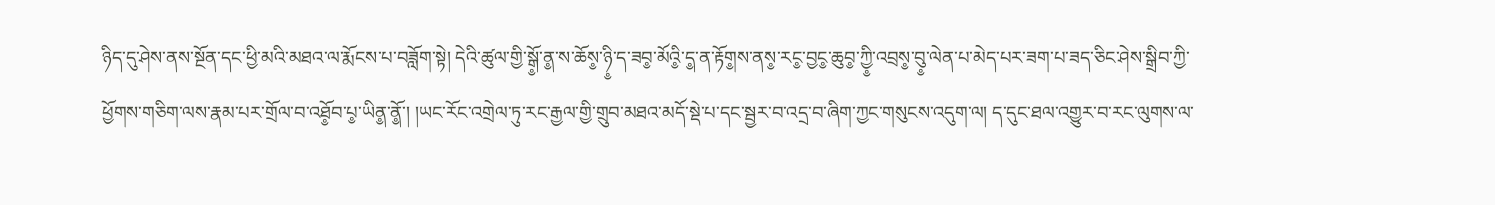ཉིད་དུ་ཤེས་ནས་སྔོན་དང་ཕྱི་མའི་མཐའ་ལ་རྨོངས་པ་བཟློག་སྟེ། དེའི་ཚུལ་གྱི་སྒོ༵་ན༵་ས་ཆོས༵་ཉི༵་ད་ཟབ༵་མོའི༵་ད༵་ན་རྟོག༵ས་ནས༵་རང༵་བྱང༵་ཆུབ༵་ཀྱི༵་འབྲས༵་བུ༵་ལེན་པ་མེད་པར་ཟག་པ་ཟད་ཅིང་ཤེས་སྒྲིབ་ཀྱི་ཕྱོགས་གཅིག་ལས་རྣམ་པར་གྲོལ་བ་འཐོ༵བ་པ༵་ཡིན༵་ནོ༵་། །ཡང་རོང་འགྲེལ་ཏུ་རང་རྒྱལ་གྱི་གྲུབ་མཐའ་མདོ་སྡེ་པ་དང་སྦྱར་བ་འདྲ་བ་ཞིག་ཀྱང་གསུངས་འདུག་ལ། ད་དུང་ཐལ་འགྱུར་བ་རང་ལུགས་ལ་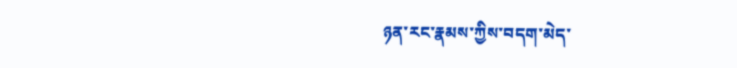ཉན་རང་རྣམས་ཀྱིས་བདག་མེད་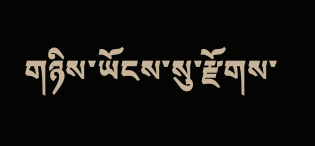གཉིས་ཡོངས་སུ་རྫོགས་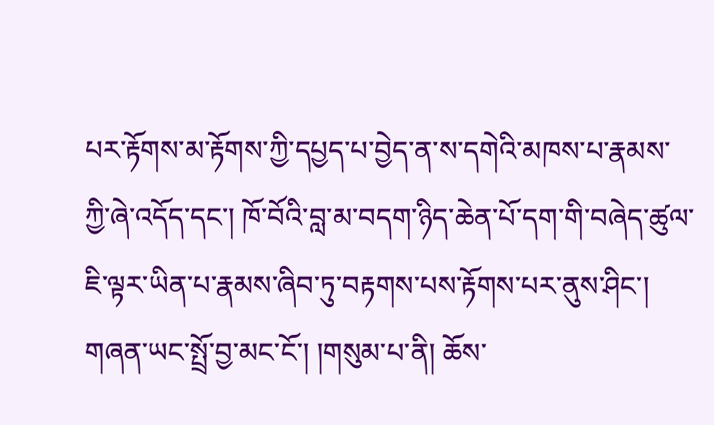པར་རྟོགས་མ་རྟོགས་ཀྱི་དཔྱད་པ་བྱེད་ན་ས་དགེའི་མཁས་པ་རྣམས་ཀྱི་ཞེ་འདོད་དང་། ཁོ་བོའི་བླ་མ་བདག་ཉིད་ཆེན་པོ་དག་གི་བཞེད་ཚུལ་ཇི་ལྟར་ཡིན་པ་རྣམས་ཞིབ་ཏུ་བརྟགས་པས་རྟོགས་པར་ནུས་ཤིང་། གཞན་ཡང་སྤྲོ་བྱ་མང་ངོ་། །གསུམ་པ་ནི། ཆོས་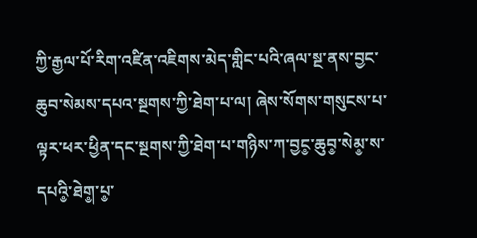ཀྱི་རྒྱལ་པོ་རིག་འཛིན་འཇིགས་མེད་གླིང་པའི་ཞལ་སྔ་ནས་བྱང་ཆུབ་སེམས་དཔའ་སྔགས་ཀྱི་ཐེག་པ་ལ། ཞེས་སོགས་གསུངས་པ་ལྟར་ཕར་ཕྱིན་དང་སྔགས་ཀྱི་ཐེག་པ་གཉིས་ཀ་བྱང༵་ཆུབ༵་སེམ༵་ས་དཔའི༵་ཐེག༵་པ༵་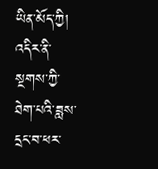ཡིན་མོད་ཀྱི། འདིར་ནི་སྔགས་ཀྱི་ཐེག་པའི་ཟླས་དྲང་བ་ཕར་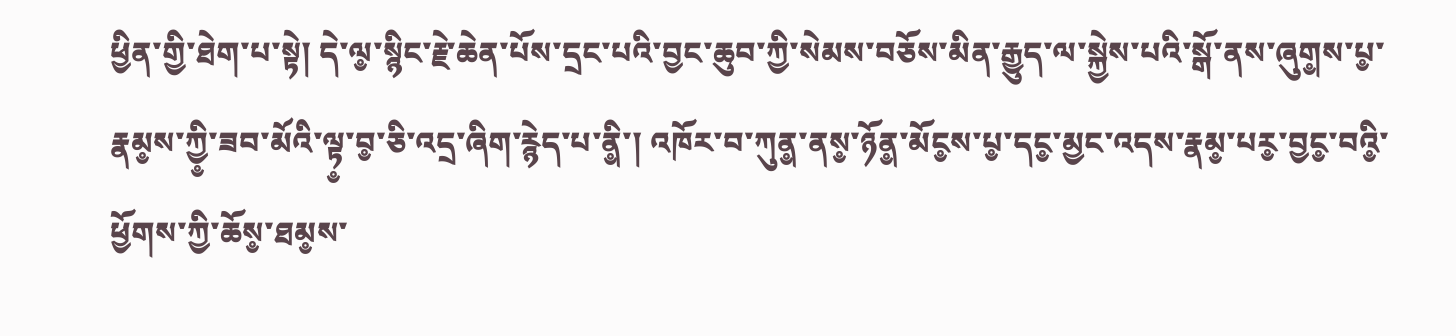ཕྱིན་གྱི་ཐེག་པ་སྟེ། དེ་ལ༵་སྙིང་རྗེ་ཆེན་པོས་དྲང་པའི་བྱང་ཆུབ་ཀྱི་སེམས་བཅོས་མིན་རྒྱུད་ལ་སྐྱེས་པའི་སྒོ་ནས་ཞུག༵ས་པ༵་རྣམ༵ས་ཀྱི༵་ཟབ་མོའི་ལྟ༵་བ༵་ཅི་འདྲ་ཞིག་རྙེད་པ་ནི༵་། འཁོར་བ་ཀུན༵་ནས༵་ཉོན༵་མོང༵ས་པ༵་དང༵་མྱང་འདས་རྣམ༵་པར༵་བྱང༵་བའི༵་ཕྱོགས་ཀྱི་ཆོས༵་ཐམ༵ས་